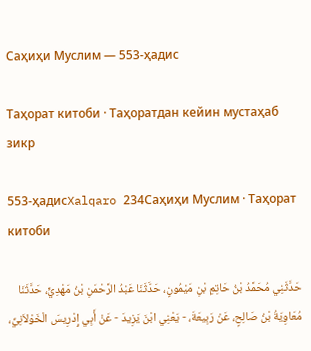Саҳиҳи Муслим — 553-ҳадис

Таҳорат китоби · Таҳоратдан кейин мустаҳаб зикр

553-ҳадисXalqaro 234Саҳиҳи Муслим · Таҳорат китоби

حَدَّثَنِي مُحَمَّدُ بْنُ حَاتِمِ بْنِ مَيْمُونٍ، حَدَّثَنَا عَبْدُ الرَّحْمَنِ بْنُ مَهْدِيٍّ، حَدَّثَنَا مُعَاوِيَةُ بْنُ صَالِحٍ، عَنْ رَبِيعَةَ، - يَعْنِي ابْنَ يَزِيدَ - عَنْ أَبِي إِدْرِيسَ الْخَوْلاَنِيِّ،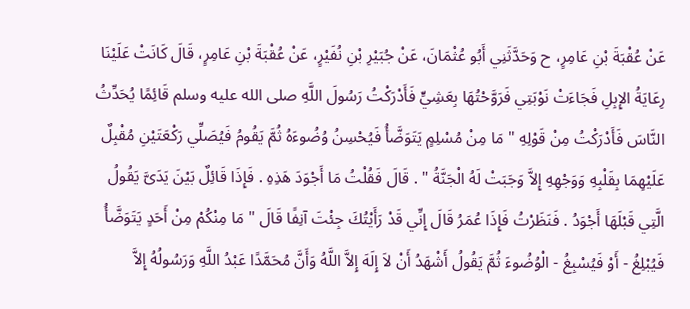عَنْ عُقْبَةَ بْنِ عَامِرٍ، ح وَحَدَّثَنِي أَبُو عُثْمَانَ، عَنْ جُبَيْرِ بْنِ نُفَيْرٍ، عَنْ عُقْبَةَ بْنِ عَامِرٍ، قَالَ كَانَتْ عَلَيْنَا رِعَايَةُ الإِبِلِ فَجَاءَتْ نَوْبَتِي فَرَوَّحْتُهَا بِعَشِيٍّ فَأَدْرَكْتُ رَسُولَ اللَّهِ صلى الله عليه وسلم قَائِمًا يُحَدِّثُ النَّاسَ فَأَدْرَكْتُ مِنْ قَوْلِهِ " مَا مِنْ مُسْلِمٍ يَتَوَضَّأُ فَيُحْسِنُ وُضُوءَهُ ثُمَّ يَقُومُ فَيُصَلِّي رَكْعَتَيْنِ مُقْبِلٌ عَلَيْهِمَا بِقَلْبِهِ وَوَجْهِهِ إِلاَّ وَجَبَتْ لَهُ الْجَنَّةُ " . قَالَ فَقُلْتُ مَا أَجْوَدَ هَذِهِ . فَإِذَا قَائِلٌ بَيْنَ يَدَىَّ يَقُولُ الَّتِي قَبْلَهَا أَجْوَدُ . فَنَظَرْتُ فَإِذَا عُمَرُ قَالَ إِنِّي قَدْ رَأَيْتُكَ جِئْتَ آنِفًا قَالَ " مَا مِنْكُمْ مِنْ أَحَدٍ يَتَوَضَّأُ فَيُبْلِغُ - أَوْ فَيُسْبِغُ - الْوُضُوءَ ثُمَّ يَقُولُ أَشْهَدُ أَنْ لاَ إِلَهَ إِلاَّ اللَّهُ وَأَنَّ مُحَمَّدًا عَبْدُ اللَّهِ وَرَسُولُهُ إِلاَّ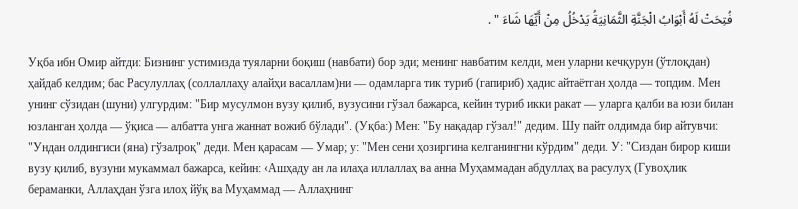فُتِحَتْ لَهُ أَبْوَابُ الْجَنَّةِ الثَّمَانِيَةُ يَدْخُلُ مِنْ أَيِّهَا شَاءَ " .

Уқба ибн Омир айтди: Бизнинг устимизда туяларни боқиш (навбати) бор эди; менинг навбатим келди, мен уларни кечқурун (ўтлоқдан) ҳайдаб келдим; бас Расулуллаҳ (соллаллаҳу алайҳи васаллам)ни — одамларга тик туриб (гапириб) ҳадис айтаётган ҳолда — топдим. Мен унинг сўзидан (шуни) улгурдим: "Бир мусулмон вузу қилиб, вузусини гўзал бажарса, кейин туриб икки ракат — уларга қалби ва юзи билан юзланган ҳолда — ўқиса — албатта унга жаннат вожиб бўлади". (Уқба:) Мен: "Бу нақадар гўзал!" дедим. Шу пайт олдимда бир айтувчи: "Ундан олдингиси (яна) гўзалроқ" деди. Мен қарасам — Умар; у: "Мен сени ҳозиргина келганингни кўрдим" деди. У: "Сиздан бирор киши вузу қилиб, вузуни мукаммал бажарса, кейин: ‹Ашҳаду ан ла илаҳа иллаллаҳ ва анна Муҳаммадан абдуллаҳ ва расулуҳ (Гувоҳлик бераманки, Аллаҳдан ўзга илоҳ йўқ ва Муҳаммад — Аллаҳнинг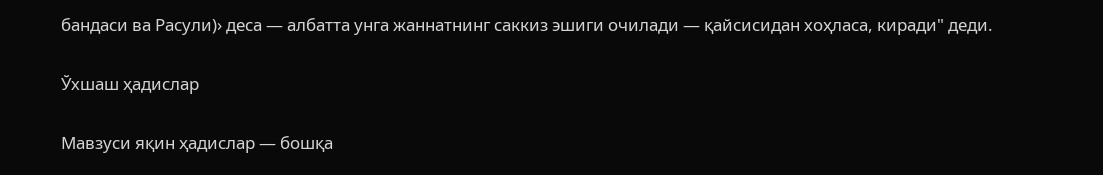бандаси ва Расули)› деса — албатта унга жаннатнинг саккиз эшиги очилади — қайсисидан хоҳласа, киради" деди.

Ўхшаш ҳадислар

Мавзуси яқин ҳадислар — бошқа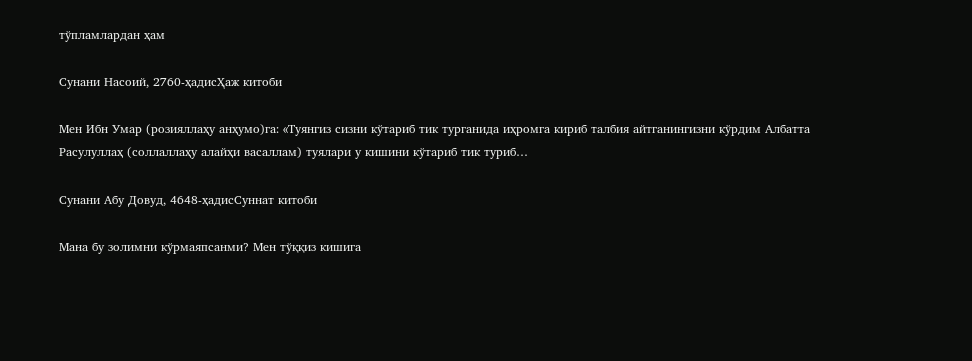тўпламлардан ҳам

Сунани Насоий, 2760-ҳадисҲаж китоби

Мен Ибн Умар (розияллаҳу анҳумо)га: «Туянгиз сизни кўтариб тик турганида иҳромга кириб талбия айтганингизни кўрдим Албатта Расулуллаҳ (соллаллаҳу алайҳи васаллам) туялари у кишини кўтариб тик туриб…

Сунани Абу Довуд, 4648-ҳадисСуннат китоби

Мана бу золимни кўрмаяпсанми? Мен тўққиз кишига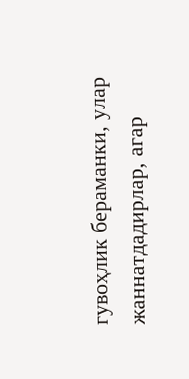гувоҳлик бераманки, улар жаннатдадирлар, агар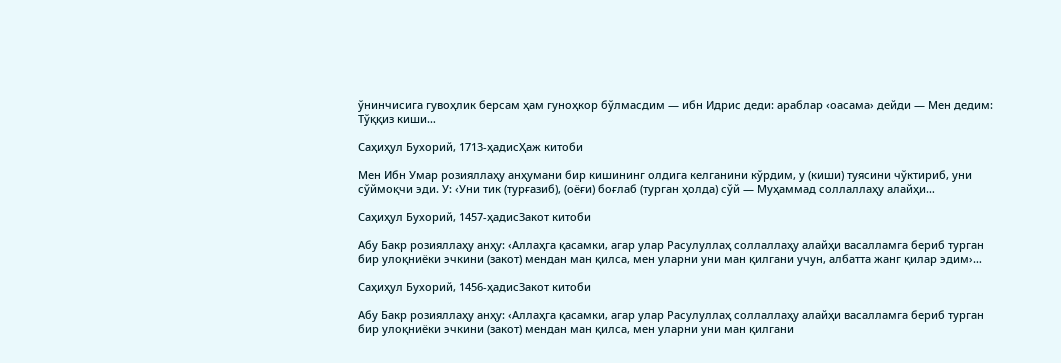ўнинчисига гувоҳлик берсам ҳам гуноҳкор бўлмасдим — ибн Идрис деди: араблар ‹оасама› дейди — Мен дедим: Тўққиз киши…

Саҳиҳул Бухорий, 1713-ҳадисҲаж китоби

Мен Ибн Умар розияллаҳу анҳумани бир кишининг олдига келганини кўрдим, у (киши) туясини чўктириб, уни сўймоқчи эди. У: ‹Уни тик (турғазиб), (оёғи) боғлаб (турган ҳолда) сўй — Муҳаммад соллаллаҳу алайҳи…

Саҳиҳул Бухорий, 1457-ҳадисЗакот китоби

Абу Бакр розияллаҳу анҳу: ‹Аллаҳга қасамки, агар улар Расулуллаҳ соллаллаҳу алайҳи васалламга бериб турган бир улоқниёки эчкини (закот) мендан ман қилса, мен уларни уни ман қилгани учун, албатта жанг қилар эдим›…

Саҳиҳул Бухорий, 1456-ҳадисЗакот китоби

Абу Бакр розияллаҳу анҳу: ‹Аллаҳга қасамки, агар улар Расулуллаҳ соллаллаҳу алайҳи васалламга бериб турган бир улоқниёки эчкини (закот) мендан ман қилса, мен уларни уни ман қилгани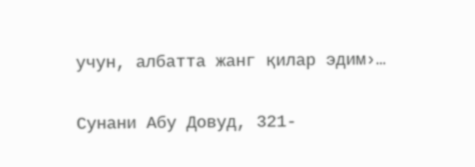учун, албатта жанг қилар эдим›…

Сунани Абу Довуд, 321-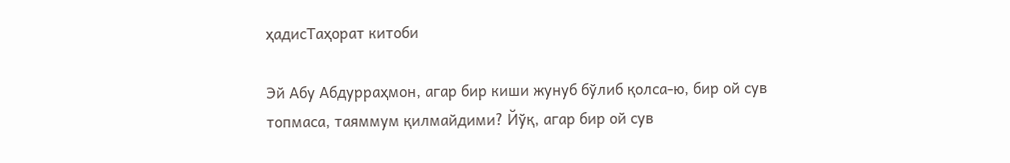ҳадисТаҳорат китоби

Эй Абу Абдурраҳмон, агар бир киши жунуб бўлиб қолса-ю, бир ой сув топмаса, таяммум қилмайдими? Йўқ, агар бир ой сув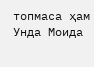топмаса ҳам Унда Моида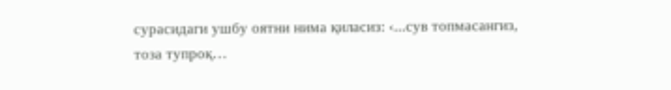сурасидаги ушбу оятни нима қиласиз: ‹...сув топмасангиз, тоза тупроқ…